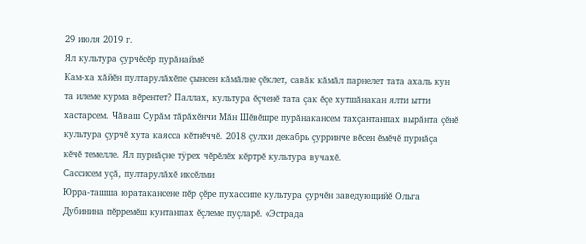29 июля 2019 г.
Ял культура çурчĕсĕр пурăнаймĕ
Кам-ха хăйĕн пултарулăхĕпе çынсен кăмăлне çĕклет, савăк кăмăл парнелет тата ахаль кун та илеме курма вĕрентет? Паллах, культура ĕçченĕ тата çак ĕçе хутшăнакан ялти ытти хастарсем. Чăваш Сурăм тăрăхĕнчи Мăн Шĕвĕшре пурăнакансем тахçантанпах вырăнта çĕнĕ культура çурчĕ хута каясса кĕтнĕччĕ. 2018 çулхи декабрь çурринче вĕсен ĕмĕчĕ пурнăçа кĕчĕ темелле. Ял пурнăçне тÿрех чĕрĕлĕх кĕртрĕ культура вучахĕ.
Сассисем уçă, пултарулăхĕ иксĕлми
Юрра-ташша юратакансене пĕр çĕре пухассипе культура çурчĕн заведующийĕ Ольга Дубинина пĕрремĕш кунтанпах ĕçлеме пуçларĕ. «Эстрада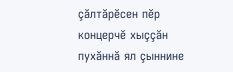çăлтăрĕсен пĕр концерчĕ хыççăн пухăннă ял çыннине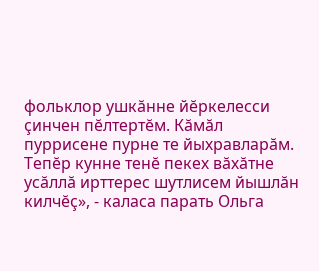фольклор ушкăнне йĕркелесси çинчен пĕлтертĕм. Кăмăл пуррисене пурне те йыхравларăм. Тепĕр кунне тенĕ пекех вăхăтне усăллă ирттерес шутлисем йышлăн килчĕç», - каласа парать Ольга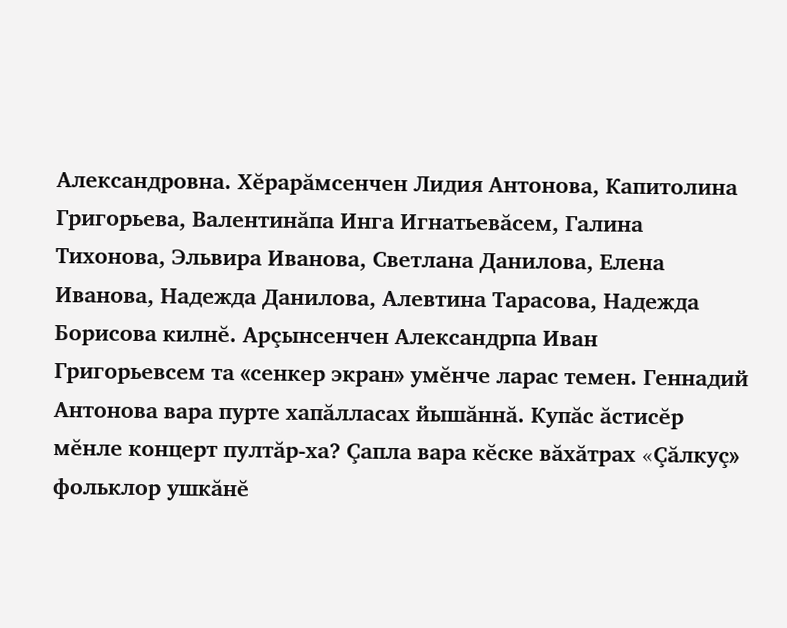Александровна. Хĕрарăмсенчен Лидия Антонова, Капитолина Григорьева, Валентинăпа Инга Игнатьевăсем, Галина Тихонова, Эльвира Иванова, Светлана Данилова, Елена Иванова, Надежда Данилова, Алевтина Тарасова, Надежда Борисова килнĕ. Арçынсенчен Александрпа Иван Григорьевсем та «сенкер экран» умĕнче ларас темен. Геннадий Антонова вара пурте хапăлласах йышăннă. Купăс ăстисĕр мĕнле концерт пултăр-ха? Çапла вара кĕске вăхăтрах «Çăлкуç» фольклор ушкăнĕ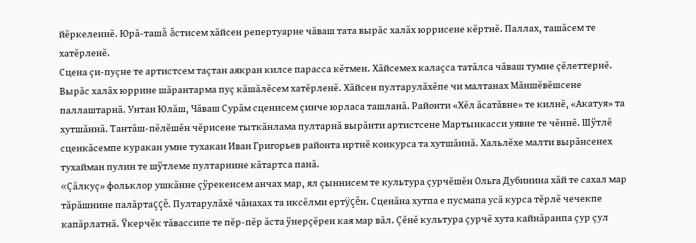йĕркеленнĕ. Юрă-ташă ăстисем хăйсен репертуарне чăваш тата вырăс халăх юррисене кĕртнĕ. Паллах, ташăсем те хатĕрленĕ.
Сцена çи-пуçне те артистсем таçтан аякран килсе парасса кĕтмен. Хăйсемех калаçса татăлса чăваш тумне çĕлеттернĕ. Вырăс халăх юррине шăрантарма пуç кăшăлĕсем хатĕрленĕ. Хăйсен пултарулăхĕпе чи малтанах Мăншĕвĕшсене паллаштарнă. Унтан Юлăш, Чăваш Сурăм сценисем çинче юрласа ташланă. Районти «Хĕл ăсатăвне» те килнĕ, «Акатуя» та хутшăннă. Тантăш-пĕлĕшĕн чĕрисене тыткăнлама пултарнă вырăнти артистсене Мартынкасси уявне те чĕннĕ. Шÿтлĕ сценкăсемпе куракан умне тухакан Иван Григорьев районта иртнĕ конкурса та хутшăннă. Хальлĕхе малти вырăнсенех тухайман пулин те шÿтлеме пултарнине кăтартса панă.
«Çăлкуç» фольклор ушкăнне çÿрекенсем анчах мар, ял çыннисем те культура çурчĕшĕн Ольга Дубинина хăй те сахал мар тăрăшнине палăртаççĕ. Пултарулăхĕ чăнахах та иксĕлми ертÿçĕн. Сценăна хутпа е пусмапа усă курса тĕрлĕ чечекпе капăрлатнă. Ÿкерчĕк тăвассипе те пĕр-пĕр ăста ÿнерçĕрен кая мар вăл. Çĕнĕ культура çурчĕ хута кайнăранпа çур çул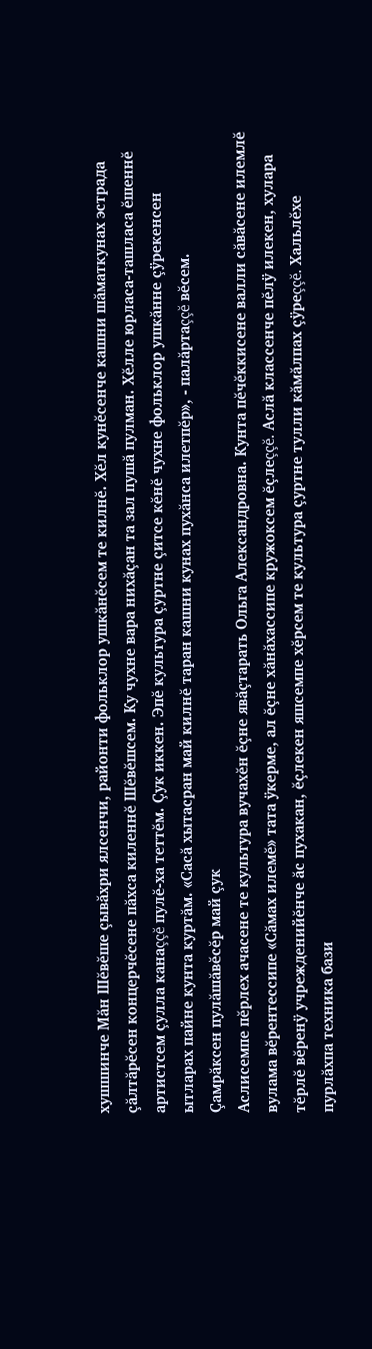хушшинче Мăн Шĕвĕше çывăхри ялсенчи, районти фольклор ушкăнĕсем те килнĕ. Хĕл кунĕсенче кашни шăматкунах эстрада çăлтăрĕсен концерчĕсене пăхса киленнĕ Шĕвĕшсем. Ку чухне вара нихăçан та зал пушă пулман. Хĕлле юрласа-ташласа ĕшеннĕ артистсем çулла канаççĕ пулĕ-ха теттĕм. Çук иккен. Эпĕ культура çуртне çитсе кĕнĕ чухне фольклор ушкăнне çÿрекенсен ытларах пайне кунта куртăм. «Сасă хытасран май килнĕ таран кашни кунах пухăнса илетпĕр», - палăртаççĕ вĕсем.
Çамрăксен пулăшăвĕсĕр май çук
Аслисемпе пĕрлех ачасене те культура вучахĕн ĕçне явăçтарать Ольга Александровна. Кунта пĕчĕккисене валли сăвăсене илемлĕ вулама вĕрентессипе «Сăмах илемĕ» тата ÿкерме, ал ĕçне хăнăхассипе кружоксем ĕçлеççĕ. Аслă классенче пĕлÿ илекен, хулара тĕрлĕ вĕренÿ учрежденийĕнче ăс пухакан, ĕçлекен яшсемпе хĕрсем те культура çуртне тулли кăмăлпах çÿреççĕ. Хальлĕхе пурлăхпа техника бази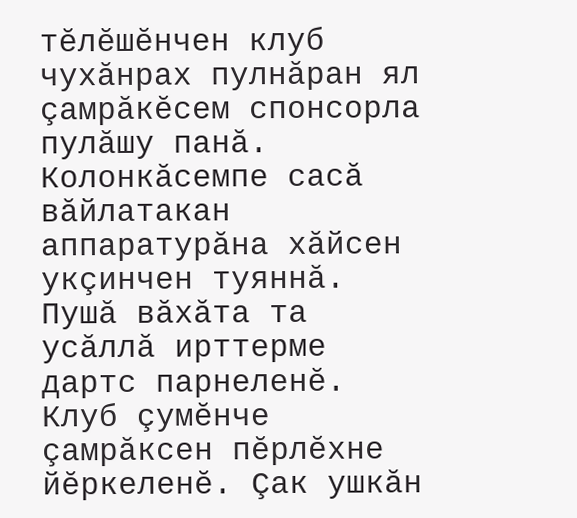тĕлĕшĕнчен клуб чухăнрах пулнăран ял çамрăкĕсем спонсорла пулăшу панă. Колонкăсемпе сасă вăйлатакан аппаратурăна хăйсен укçинчен туяннă. Пушă вăхăта та усăллă ирттерме дартс парнеленĕ. Клуб çумĕнче çамрăксен пĕрлĕхне йĕркеленĕ. Çак ушкăн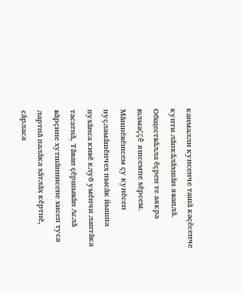канмалли кунсенче ташă каçĕсенче кунти лăпкăлăхшăн яваплă.
Обществăлла ĕçрен те аякра юлмаççĕ яшсемпе хĕрсем. Мăншĕвĕшсем çу кунĕсен пуçламăшĕнчех пысăк йышпа пухăнса кивĕ клуб умĕнчи лаптăка тасатнă, Тăван çĕршывăн Аслă вăрçине хутшăннисене хисеп туса лартнă палăка хăтлăх кĕртнĕ, сăрласа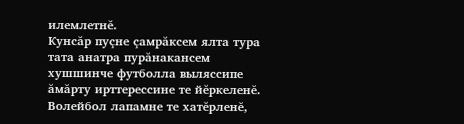илемлетнĕ.
Кунсăр пуçне çамрăксем ялта тура тата анатра пурăнакансем хушшинче футболла выляссипе ăмăрту ирттерессине те йĕркеленĕ. Волейбол лапамне те хатĕрленĕ,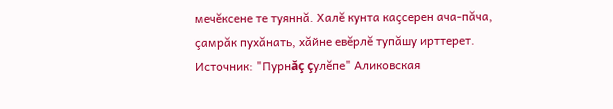мечĕксене те туяннă. Халĕ кунта каçсерен ача-пăча, çамрăк пухăнать, хăйне евĕрлĕ тупăшу ирттерет.
Источник: "Пурнăç çулĕпе" Аликовская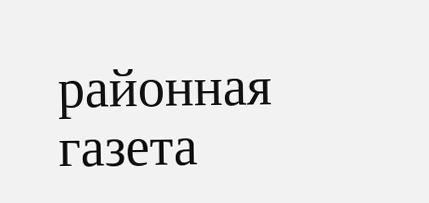районная газета